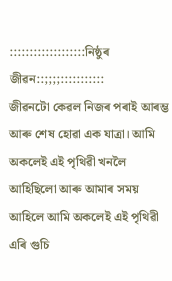:::::::::::::::::::নিষ্ঠুৰ জীৱন::;;;;:::::::::::
জীৱনটো কেৱল নিজৰ পৰাই আৰম্ভ আৰু শেষ হোৱা এক যাত্ৰা। আমি অকলেই এই পৃথিৱী খনলৈ আহিছিলো আৰু আমাৰ সময় আহিলে আমি অকলেই এই পৃথিৱী এৰি গুচি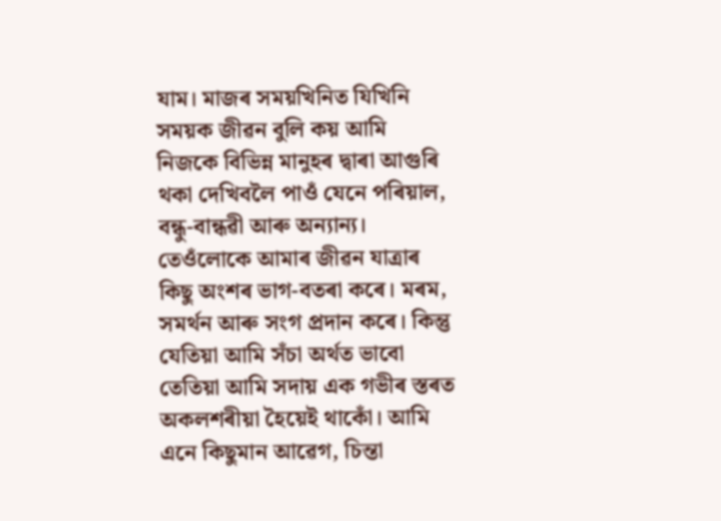যাম। মাজৰ সময়খিনিত যিখিনি সময়ক জীৱন বুলি কয় আমি নিজকে বিভিন্ন মানুহৰ দ্বাৰা আগুৰি থকা দেখিবলৈ পাওঁ যেনে পৰিয়াল, বন্ধু-বান্ধৱী আৰু অন্যান্য। তেওঁলোকে আমাৰ জীৱন যাত্ৰাৰ কিছু অংশৰ ভাগ-বতৰা কৰে। মৰম, সমৰ্থন আৰু সংগ প্ৰদান কৰে। কিন্তু যেতিয়া আমি সঁচা অৰ্থত ভাবো তেতিয়া আমি সদায় এক গভীৰ স্তৰত অকলশৰীয়া হৈয়েই থাকোঁ। আমি এনে কিছুমান আৱেগ, চিন্তা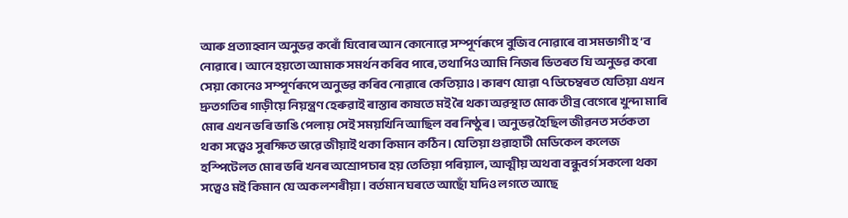আৰু প্ৰত্যাহ্বান অনুভৱ কৰোঁ যিবোৰ আন কোনোৱে সম্পূৰ্ণৰূপে বুজিব নোৱাৰে বা সমভাগী হ’ব নোৱাৰে। আনে হয়তো আমাক সমৰ্থন কৰিব পাৰে, তথাপিও আমি নিজৰ ভিতৰত যি অনুভৱ কৰো সেয়া কোনেও সম্পূৰ্ণৰূপে অনুভৱ কৰিব নোৱাৰে কেতিয়াও। কাৰণ যোৱা ৭ ডিচেম্বৰত যেতিয়া এখন দ্ৰুতগতিৰ গাড়ীয়ে নিয়ন্ত্ৰণ হেৰুৱাই ৰাস্তাৰ কাষতে মই ৰৈ থকা অৱস্থাত মোক তীব্ৰ বেগেৰে খুন্দা মাৰি মোৰ এখন ভৰি ভাঙি পেলায় সেই সময়খিনি আছিল বৰ নিষ্ঠুৰ। অনুভৱ হৈছিল জীৱনত সৰ্তকতা থকা সত্বেও সুৰক্ষিত ভাৱে জীয়াই থকা কিমান কঠিন। যেতিয়া গুৱাহাটী মেডিকেল কলেজ হস্পিটেলত মোৰ ভৰি খনৰ অশ্ৰোপচাৰ হয় তেতিয়া পৰিয়াল, আত্মীয় অথবা বন্ধুবৰ্গ সকলো থকা সত্বেও মই কিমান যে অকলশৰীয়া। বৰ্তমান ঘৰতে আছোঁ যদিও লগতে আছে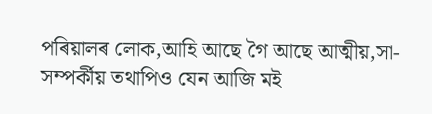পৰিয়ালৰ লোক,আহি আছে গৈ আছে আত্মীয়,সা- সম্পৰ্কীয় তথাপিও যেন আজি মই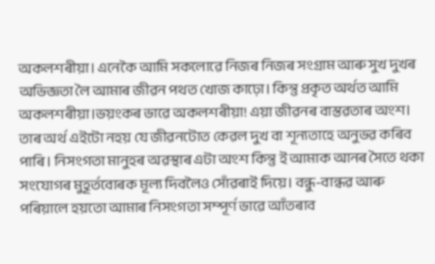অকলশৰীয়া। এনেকৈ আমি সকলোৱে নিজৰ নিজৰ সংগ্ৰাম আৰু সুখ দুখৰ অভিজ্ঞতা লৈ আমাৰ জীৱন পথত খোজ কাঢ়ো। কিন্তু প্ৰকৃত অৰ্থত আমি অকলশৰীয়া।ভয়ংকৰ ভাৱে অকলশৰীয়া! এয়া জীৱনৰ বাস্তৱতাৰ অংশ। তাৰ অৰ্থ এইটো নহয় যে জীৱনটোত কেৱল দুখ বা শূন্যতাহে অনুভৱ কৰিব পাৰি। নিসংগতা মানুহৰ অৱস্থাৰ এটা অংশ কিন্তু ই আমাক আনৰ সৈতে থকা সংযোগৰ মুহূৰ্তবোৰক মূল্য দিবলৈও সোঁৱৰাই দিয়ে। বন্ধু-বান্ধৱ আৰু পৰিয়ালে হয়তো আমাৰ নিসংগতা সম্পূৰ্ণ ভাৱে আঁতৰাব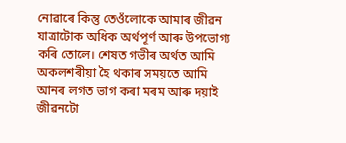নোৱাৰে কিন্তু তেওঁলোকে আমাৰ জীৱন যাত্ৰাটোক অধিক অৰ্থপূৰ্ণ আৰু উপভোগ্য কৰি তোলে। শেষত গভীৰ অৰ্থত আমি অকলশৰীয়া হৈ থকাৰ সময়তে আমি আনৰ লগত ভাগ কৰা মৰম আৰু দয়াই জীৱনটো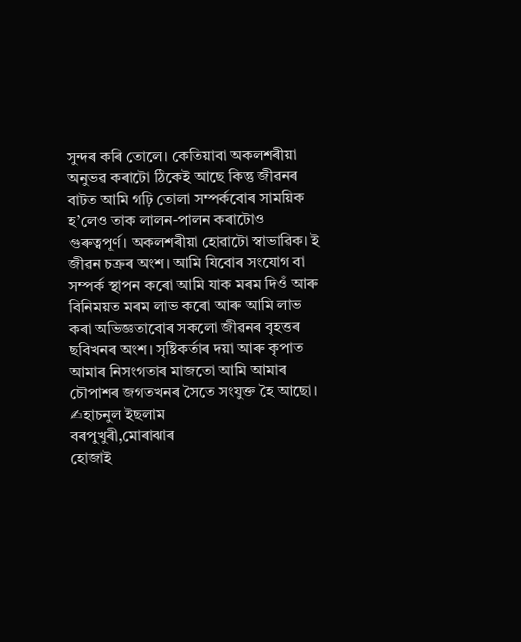সুন্দৰ কৰি তোলে। কেতিয়াবা অকলশৰীয়া অনুভৱ কৰাটো ঠিকেই আছে কিন্তু জীৱনৰ বাটত আমি গঢ়ি তোলা সম্পৰ্কবোৰ সাময়িক হ’লেও তাক লালন-পালন কৰাটোও গুৰুত্বপূৰ্ণ। অকলশৰীয়া হোৱাটো স্বাভাৱিক। ই জীৱন চক্ৰৰ অংশ। আমি যিবোৰ সংযোগ বা সম্পৰ্ক স্থাপন কৰো আমি যাক মৰম দিওঁ আৰু বিনিময়ত মৰম লাভ কৰো আৰু আমি লাভ কৰা অভিজ্ঞতাবোৰ সকলো জীৱনৰ বৃহত্তৰ ছবিখনৰ অংশ। সৃষ্টিকৰ্তাৰ দয়া আৰু কৃপাত আমাৰ নিসংগতাৰ মাজতো আমি আমাৰ চৌপাশৰ জগতখনৰ সৈতে সংযুক্ত হৈ আছো।
✍হাচনুল ইছলাম
বৰপুখুৰী,মোৰাঝাৰ
হোজাই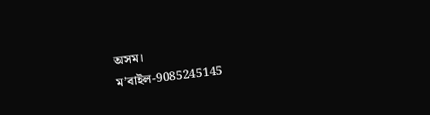অসম।
ম’বাইল-9085245145